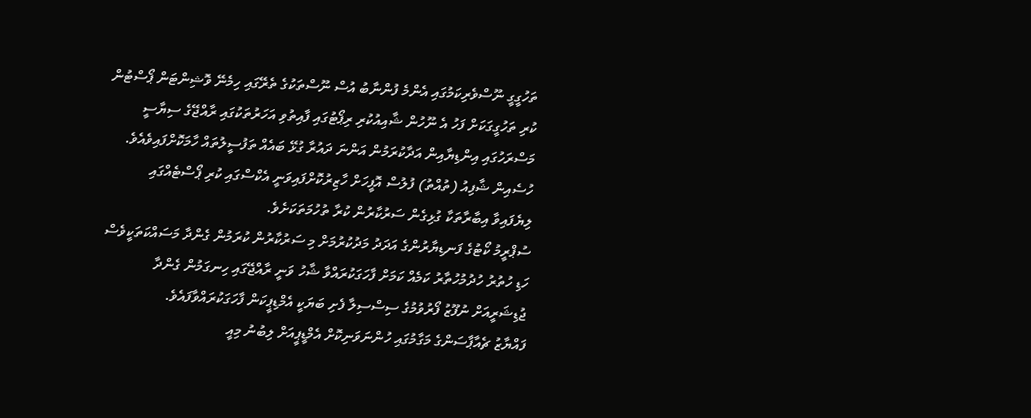ތަހުގީގީ ނޫސްވެރިކަމުގައި އެންމެ ފުންނާބު އުސް ނޫސްތަކުގެ ތެރޭގައި ހިމެނޭ ވޮޝިންޓަން ޕޯސްޓުން ކުރި ތަހުގީގަކަށް ފަހު އެ ނޫހުން ޝާއިއުކުރި ރިޕޯޓުގައި ފާއިތުވި އަހަރުތަކުގައި ރާއްޖޭގެ ސިޔާސީ މަސްރަހުގައި އިންޑިޔާއިން އަދާކުރަމުން އަންނަ ދައުރާ ގުޅޭ ބައެއް ތަފުސީލުތައް ހާމަކޮށްފައިވެއެވެ.
ހުސެއިން ޝާފިއު (ތުއްތު) ފުލުސް އޮފީހަށް ހާޒިރުކޮށްފައިވަނީ އެކްސްގައި ކުރި ޕޯސްޓެއްގައި ލިޔެފައިވާ އިބާރާތަކާ ގުޅިގެން ސަރުކާރުން ކުރާ ތުހުމަތަކަށެވެ.
ސުޕްރީމު ކޯޓުގެ ފަނޑިޔާރުންގެ އަދަދު މަދުކުރުމަށް މި ސަރުކާރުން ކުރަމުން ގެންދާ މަސައްކަތަކީވެސް ހަޑި ހުތުރު ހުދުމުހުތާރު ކަމެއް ކަމަށް ފާހަގަކުރައްވާ ޝާހު ވަނީ ރާއްޖޭގައި ހިނގަމުން ގެންދާ ޖުޑިޝަރީއަށް ނުފޫޒު ފޯރުވުމުގެ ސިސްސިލާ ފެށި ބަޔަކީ އެމްޑިޕީކަން ފާހަގަކުރައްވާފައެވެ.
ފައްޔާޒު ޗެއާޕާސަންގެ މަގާމުގައި ހުންނަވަނިކޮށް އެމްޑީޕީއަށް ލިބުނު މިއީ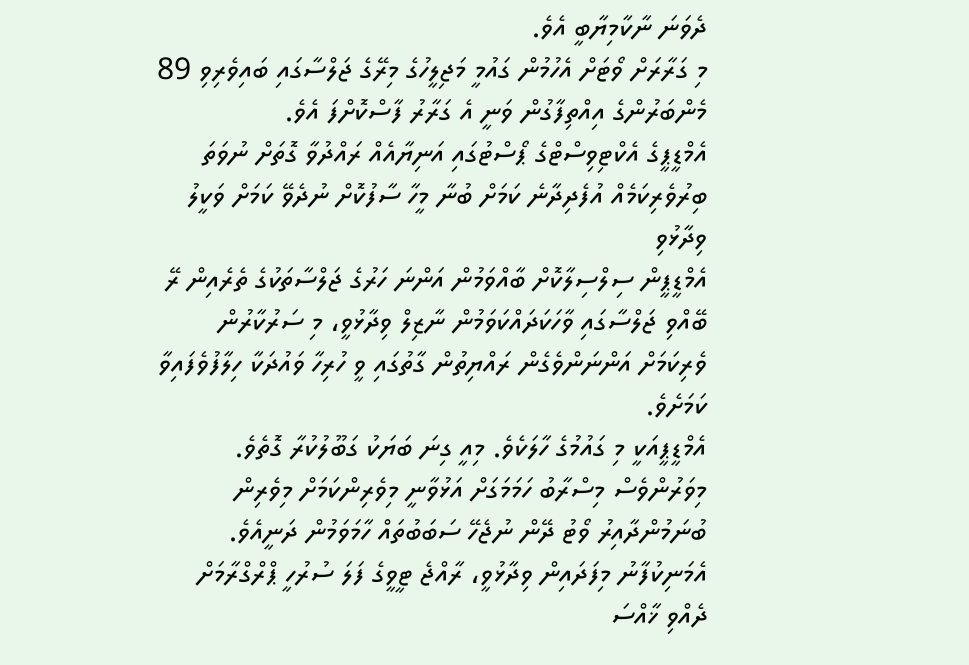ދެވަނަ ނާކާމިޔާބީ އެވެ.
މި ގަރާރަށް ވޯޓަށް އެހުމުން ގައުމީ މަޖިލީހުގެ މިރޭގެ ޖަލްސާގައި ބައިވެރިވި 89 މެންބަރުންގެ އިއްތިފާގުން ވަނީ އެ ގަރާރު ފާސްކޮށްފަ އެވެ.
އެމްޑީޕީގެ އެކްޓިވިސްޓްގެ ޕޯސްޓުގައި އަނިޔާއެއް ރައްދުވާ ގޮތަށް ނުވަތަ ބިރުވެރިކަމެއް އުފެދިދާނެ ކަމަށް ބުނާ މީހާ ސާފުކޮށް ނުދެވޭ ކަމަށް ވަކީލު ވިދާޅުވި
އެމްޑީޕީން ސިލްސިލާކޮށް ބާއްވަމުން އަންނަ ހަރުގެ ޖަލްސާތަކުގެ ތެރެއިން ރޭ ބޭއްވި ޖަލްސާގައި ވާހަކަދައްކަވަމުން ނާޒިލް ވިދާޅުވީ، މި ސަރުކާރުން ވެރިކަމަށް އަންނަންވެގެން ރައްޔިތުން ގާތުގައި ވީ ހުރިހާ ވައުދަކާ ހިލާފުވެފައިވާ ކަމަށެވެ.
އެމްޑީޕީއަކީ މި ގައުމުގެ ހާލަކެވެ. މިއީ ގިނަ ބަޔަކު ގަބޫލުކުރާ ގޮތެވެ. މިވަރުންވެސް މިސްރާބު ހަމަމަގަށް އަޅުވާނީ މިވެރިންކަމަށް މިވެރިން ބުނަމުންދާއިރު ވޯޓު ދޭން ނުޖެހޭ ސަބަބުތައް ހާމަވަމުން ދަނީއެވެ.
އެމަނިކުފާނު މިފަދައިން ވިދާޅުވީ، ރާއްޖެ ޓީވީގެ ފަލަ ސުރުހީ ޕްރްގްރާމަށް ދެއްވި ޚާއްސަ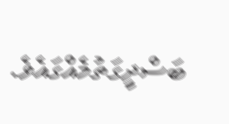ބަސްދީގަތުމެއްގައެވެ.